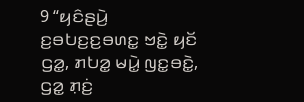9 “ꤟꤢꤨꤔꤣꤧ꤬ ꤢ꤬ꤋꤝꤢ꤬ꤢ꤬ꤋꤛꤢ꤭ ꤠꤢꤧ꤭ ꤟꤢꤩ ꤞꤤ꤭, ꤊꤝꤤ꤭ ꤗꤣꤧ꤭ ꤜꤢ꤭ꤋꤢꤧ꤭, ꤞꤤ꤭ ꤊ꤫ꤢꤦ꤬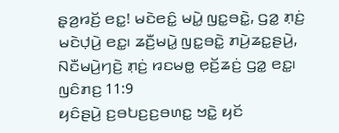ꤔ꤫ꤤ꤬ꤙꤢꤩ꤬ ꤕꤢ꤭! ꤗꤢꤧꤕꤢꤨ꤭ ꤗꤣꤧ꤭ ꤜꤢ꤭ꤋꤢꤧ꤭, ꤞꤤ꤭ ꤊ꤫ꤢꤦ꤬ ꤗꤢꤧꤓ꤫ꤣꤧ꤬ ꤕꤢ꤭꤯ ꤘꤢꤪ꤬ꤗꤣꤧ꤭ ꤜꤢ꤭ꤋꤢꤧ꤭ ꤊꤣꤧ꤬ꤘꤢ꤭ꤔꤣꤧ꤬, ꤡꤢꤪꤗꤣꤧ꤬ꤚꤢꤧ꤬ ꤊ꤫ꤢꤦ꤬ ꤙꤢꤗꤥ꤭ ꤕ꤫ꤢꤩ꤬ꤘꤢꤦ꤬ ꤞꤤ꤭ ꤕꤢ꤭꤯
ꤜꤢꤨꤊꤢ꤬ 11:9
ꤟꤢꤨꤔꤣꤧ꤬ ꤢ꤬ꤋꤝꤢ꤬ꤢ꤬ꤋꤛꤢ꤭ ꤠꤢꤧ꤭ ꤟꤢꤩ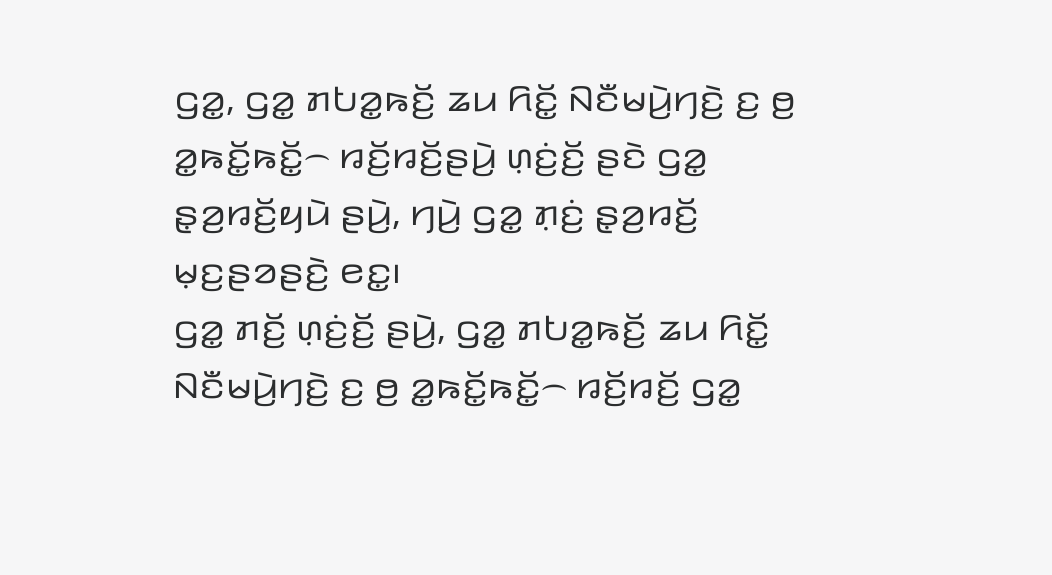ꤞꤤ꤭, ꤞꤤ꤭ ꤊꤝꤤ꤭ꤒꤢꤩ꤬ ꤘꤣ ꤖꤢꤩ꤭ ꤡꤢꤪꤗꤣꤧ꤬ꤚꤢꤧ꤬ ꤢ꤬ ꤥ꤬ ꤤ꤭ꤒꤢꤩ꤭ꤒꤢꤩ꤭꤮ ꤙꤢꤩ꤬ꤙꤢꤩ꤬ꤔꤣꤧ꤬ ꤛ꤫ꤢꤦ꤬ꤢꤩ꤬ ꤔꤢꤧ ꤞꤤ꤭ ꤔ꤫ꤤ꤬ꤙꤢꤩ꤬ꤟꤣꤧ ꤔꤣꤧ꤬, ꤚꤣꤧ꤬ ꤞꤤ꤭ ꤊ꤫ꤢꤦ꤬ ꤔ꤫ꤤ꤬ꤙꤢꤩ꤬ ꤗ꤫ꤢ꤬ꤔꤤꤔꤢꤧ꤬ ꤕꤢ꤭꤯
ꤞꤤ꤭ ꤊꤢꤩ꤬ ꤛ꤫ꤢꤦ꤬ꤢꤩ꤬ ꤔꤣꤧ꤬, ꤞꤤ꤭ ꤊꤝꤤ꤭ꤒꤢꤩ꤬ ꤘꤣ ꤖꤢꤩ꤭ ꤡꤢꤪꤗꤣꤧ꤬ꤚꤢꤧ꤬ ꤢ꤬ ꤥ꤬ ꤤ꤭ꤒꤢꤩ꤭ꤒꤢꤩ꤭꤮ ꤙꤢꤩ꤬ꤙꤢꤩ꤬ ꤞꤤ꤭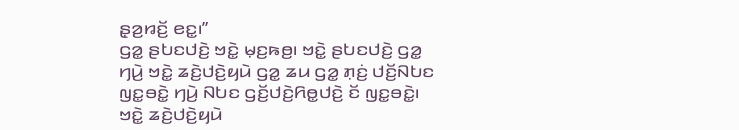ꤔ꤫ꤤ꤬ꤙꤢꤩ꤬ ꤕꤢ꤭꤯”
ꤞꤤ꤭ ꤔꤝꤢꤓꤢꤧ꤬ ꤠꤢꤧ꤭ ꤗ꤫ꤢ꤬ꤒꤥ꤬꤯ ꤠꤢꤧ꤭ ꤔꤝꤢꤓꤢꤧ꤬ ꤞꤤ꤭ ꤚꤣꤧ꤬ ꤠꤢꤧ꤭ ꤘꤢꤧ꤬ꤓꤢꤧ꤬ꤟꤣꤧ ꤞꤤ꤭ ꤘꤣ ꤞꤤ꤭ ꤊ꤫ꤢꤦ꤬ ꤓꤢꤩ꤬ꤡꤝꤢ ꤜꤢ꤭ꤋꤢꤧ꤭ ꤚꤣꤧ꤬ ꤡꤝꤢ ꤞꤢꤩ꤬ꤓꤢꤧ꤬ꤖꤥ꤭ꤓꤢꤧ꤬ ꤢꤩ ꤜꤢ꤭ꤋꤢꤧ꤭꤯ ꤠꤢꤧ꤭ ꤘꤢꤧ꤬ꤓꤢꤧ꤬ꤟꤣꤧ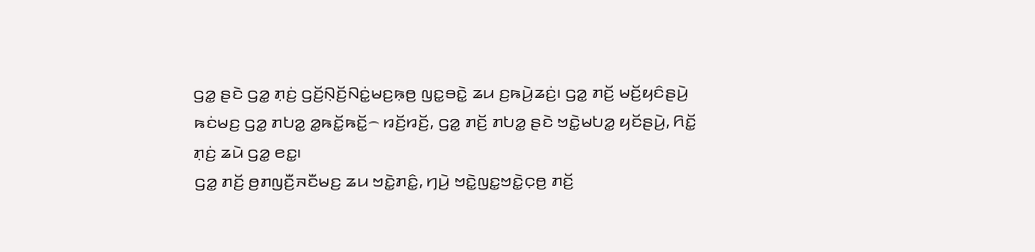ꤞꤤ꤭ ꤔꤢꤧ ꤞꤤ꤭ ꤊ꤫ꤢꤦ꤬ ꤞꤢꤩ꤬ꤡ꤫ꤢꤩ꤬ꤡꤢꤦ꤭ꤗꤢ꤬ꤒ꤫ꤥ꤬ ꤜꤢ꤭ꤋꤢꤧ꤭ ꤘꤣ ꤢ꤬ꤒꤣꤧ꤬ꤘꤢꤦ꤬꤯ ꤞꤤ꤭ ꤊꤢꤩ꤬ ꤗꤢꤩ꤬ꤟꤢꤨꤔꤣꤧ꤬ ꤒꤢꤦꤗꤢ꤬ ꤞꤤ꤭ ꤊꤝꤤ꤭ ꤤ꤭ꤒꤢꤩ꤭ꤒꤢꤩ꤭꤮ ꤙꤢꤩ꤬ꤙꤢꤩ꤬, ꤞꤤ꤭ ꤊꤢꤩ꤬ ꤊꤝꤤ꤭ ꤔꤢꤧ ꤠꤢꤧ꤭ꤗꤝꤤ꤭ ꤟꤢꤩꤔꤣꤧ꤬, ꤖꤢꤩ꤭ ꤊ꤫ꤢꤦ꤬ ꤘꤣꤧ ꤞꤤ꤭ ꤕꤢ꤭꤯
ꤞꤤ꤭ ꤊꤢꤩ꤬ ꤥ꤬ꤊꤜꤢꤪ꤬ꤏꤢꤪꤗꤢ꤬ ꤘꤣ ꤠꤢꤧ꤭ꤊꤢꤨ꤭, ꤚꤣꤧ꤬ ꤠꤢꤧ꤭ꤜꤢ꤭ꤠꤢꤧ꤭ꤍ꤫ꤥ꤬ ꤊꤢꤩ꤬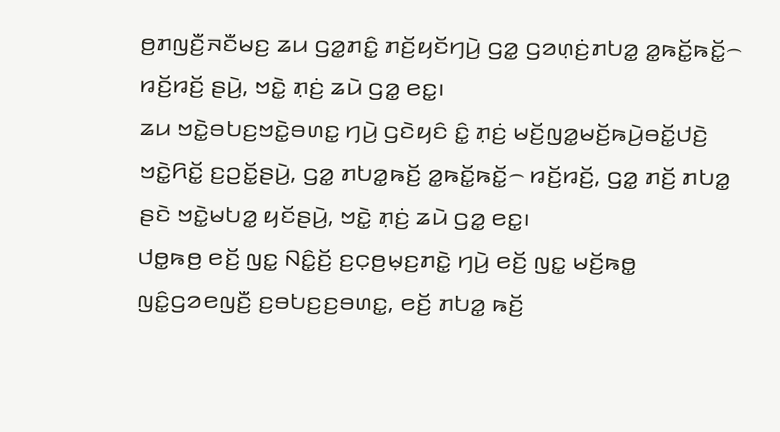ꤥ꤬ꤊꤜꤢꤪ꤬ꤏꤢꤪꤗꤢ꤬ ꤘꤣ ꤞꤤ꤭ꤊꤢꤨ꤭ ꤊꤢꤩ꤬ꤟꤢꤩꤚꤣꤧ꤬ ꤞꤤ꤭ ꤞꤤꤛ꤫ꤢꤦ꤬ꤊꤝꤤ꤭ ꤤ꤭ꤒꤢꤩ꤭ꤒꤢꤩ꤭꤮ ꤙꤢꤩ꤬ꤙꤢꤩ꤬ ꤔꤣꤧ꤬, ꤠꤢꤧ꤭ ꤊ꤫ꤢꤦ꤬ ꤘꤣꤧ ꤞꤤ꤭ ꤕꤢ꤭꤯
ꤘꤣ ꤠꤢꤧ꤭ꤋꤝꤢ꤬ꤠꤢꤧ꤭ꤋꤛꤢ꤭ ꤚꤣꤧ꤬ ꤞꤢꤧꤟꤢꤨ ꤢꤨ꤭ ꤊ꤫ꤢꤦ꤬ ꤗꤢꤩ꤬ꤜꤤ꤭ꤗꤢꤩ꤬ꤒꤣꤧ꤬ꤋꤢꤩ꤭ꤓꤢꤧ꤬ ꤠꤢꤧ꤭ꤖꤢꤩ꤭ ꤢ꤬ꤑꤢꤩ꤭ꤔꤣꤧ꤬, ꤞꤤ꤭ ꤊꤝꤤ꤭ꤒꤢꤩ꤬ ꤤ꤭ꤒꤢꤩ꤭ꤒꤢꤩ꤭꤮ ꤙꤢꤩ꤬ꤙꤢꤩ꤬, ꤞꤤ꤭ ꤊꤢꤩ꤬ ꤊꤝꤤ꤭ ꤔꤢꤧ ꤠꤢꤧ꤭ꤗꤝꤤ꤭ ꤟꤢꤩꤔꤣꤧ꤬, ꤠꤢꤧ꤭ ꤊ꤫ꤢꤦ꤬ ꤘꤣꤧ ꤞꤤ꤭ ꤕꤢ꤭꤯
ꤓꤥ꤭ꤒꤥ꤬ ꤕꤢꤩ꤬ ꤜꤢ꤭ ꤡꤢꤨ꤭ꤢꤩ꤬ ꤢ꤬ꤍ꤫ꤥ꤬ꤗ꤫ꤢ꤬ꤊꤢꤧ꤭ ꤚꤣꤧ꤬ ꤕꤢꤩ꤬ ꤜꤢ꤭ ꤗꤢꤩ꤬ꤒꤥ꤭ ꤜꤢꤨ꤭ꤞꤤꤕꤜꤢꤪ꤬ ꤢ꤬ꤋꤝꤢ꤬ꤢ꤬ꤋꤛꤢ꤭, ꤕꤢꤩ꤬ ꤊꤝꤤ꤭ ꤒꤢꤩ꤬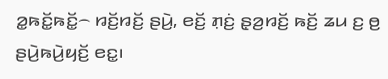ꤤ꤭ꤒꤢꤩ꤭ꤒꤢꤩ꤭꤮ ꤙꤢꤩ꤬ꤙꤢꤩ꤬ ꤔꤣꤧ꤬, ꤕꤢꤩ꤬ ꤊ꤫ꤢꤦ꤬ ꤔ꤫ꤤ꤬ꤙꤢꤩ꤬ ꤒꤢꤩ꤬ ꤘꤣ ꤢ꤬ ꤥ꤬ ꤔꤣꤧ꤬ꤒꤣꤧ꤬ꤟꤢꤩ꤬ ꤕꤢ꤭꤯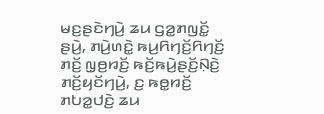ꤗꤢ꤬ꤔꤢꤧꤚꤣꤧ꤬ ꤘꤣ ꤞꤤ꤭ꤊꤜꤢꤩ꤭ ꤔꤣꤧ꤬, ꤊꤣꤧ꤬ꤛꤢꤧ꤭ ꤒꤣ꤬ꤖꤚꤢꤩ꤬ꤖꤚꤢꤩ꤬ ꤊꤢꤩ꤬ ꤜ꤫ꤥ꤬ꤙꤢꤩ꤬ ꤒꤢꤩ꤬ꤒꤣꤧ꤬ꤔꤢꤩ꤬ꤡ꤫ꤢꤧ꤬ ꤊꤢꤩ꤬ꤟꤢꤩꤚꤣꤧ꤬, ꤢ꤬ ꤒꤥ꤭ꤙꤢꤩ꤬ ꤊꤝꤤ꤭ꤓꤢꤧ꤬ ꤘꤣ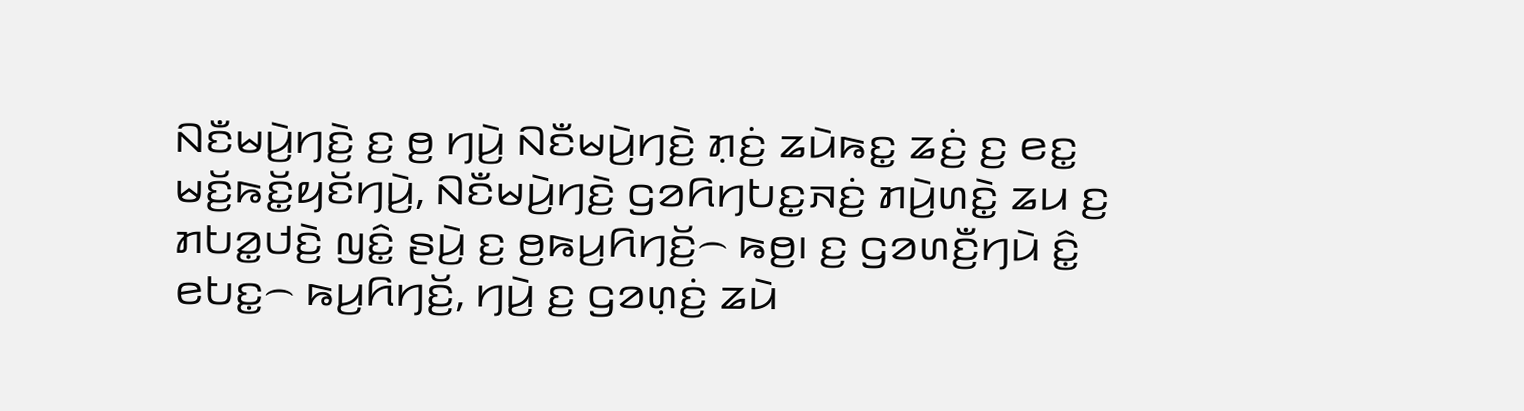ꤡꤢꤪꤗꤣꤧ꤬ꤚꤢꤧ꤬ ꤢ꤬ ꤥ꤬ ꤚꤣꤧ꤬ ꤡꤢꤪꤗꤣꤧ꤬ꤚꤢꤧ꤬ ꤊ꤫ꤢꤦ꤬ ꤘꤣꤧꤒꤢ꤭ ꤘꤢꤦ꤬ ꤢ꤬ ꤕꤢ꤭ ꤗꤢꤩ꤬ꤒꤢꤩ꤭ꤟꤢꤩꤚꤣꤧ꤬, ꤡꤢꤪꤗꤣꤧ꤬ꤚꤢꤧ꤬ ꤞꤤꤖꤚꤝꤢ꤭ꤏꤢꤦ꤬ ꤊꤣꤧ꤬ꤛꤢꤧ꤭ ꤘꤣ ꤢ꤬ ꤊꤝꤤ꤭ꤓꤢꤧ꤬ ꤜꤢꤨ꤭ ꤔꤣꤧ꤬ ꤢ꤬ ꤥ꤬ꤒꤣ꤬ꤖꤚꤢꤩ꤬꤮ ꤒꤥ꤬꤯ ꤢ꤬ ꤞꤤꤛꤢꤪ꤬ꤚꤣꤧ ꤢꤨ꤭ ꤕꤝꤢ꤭꤮ ꤒꤣ꤬ꤖꤚꤢꤩ꤬, ꤚꤣꤧ꤬ ꤢ꤬ ꤞꤤꤛ꤫ꤢꤦ꤬ ꤘꤣꤧ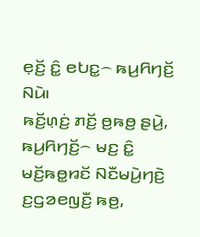ꤕ꤫ꤢꤩ꤬ ꤢꤨ꤭ ꤕꤝꤢ꤭꤮ ꤒꤣ꤬ꤖꤚꤢꤩ꤬ ꤡꤣꤧ꤯
ꤒꤢꤩ꤬ꤛ꤫ꤢꤦ꤬ ꤊꤢꤩ꤬ ꤥ꤬ꤒꤥ꤬ ꤔꤣꤧ꤬, ꤒꤣ꤬ꤖꤚꤢꤩ꤬꤮ ꤗꤢ꤬ ꤢꤨ꤭ ꤗꤢꤩ꤬ꤒꤥ꤭ꤙꤢꤩ ꤡꤢꤪꤗꤣꤧ꤬ꤚꤢꤧ꤬ ꤢ꤬ꤞꤤꤕꤜꤢꤪ꤬ ꤒꤥ꤬,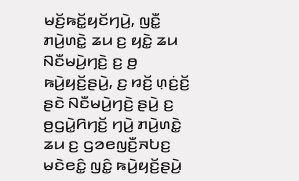ꤗꤢꤩ꤬ꤒꤢꤩ꤭ꤟꤢꤩꤚꤣꤧ꤬, ꤜꤢꤪ꤭ ꤊꤣꤧ꤬ꤛꤢꤧ꤭ ꤘꤣ ꤢ꤬ ꤟꤢꤧ꤭ ꤘꤣ ꤡꤢꤪꤗꤣꤧ꤬ꤚꤢꤧ꤬ ꤢ꤬ ꤥ꤬ ꤒꤣꤧ꤬ꤟꤢꤩ꤬ꤔꤣꤧ꤬, ꤢ꤬ ꤙꤢꤩ꤬ ꤛ꤫ꤢꤦ꤬ꤢꤩ꤬ ꤔꤢꤧ ꤡꤢꤪꤗꤣꤧ꤬ꤚꤢꤧ꤬ ꤔꤣꤧ꤬ ꤢ꤬ ꤥ꤬ꤞꤣꤧ꤭ꤖꤚꤢꤩ꤬ ꤚꤣꤧ꤬ ꤊꤣꤧ꤬ꤛꤢꤧ꤭ ꤘꤣ ꤢ꤬ ꤞꤤꤕꤜꤢꤪ꤬ꤏꤝꤢ꤬ ꤗꤢꤧꤕꤢꤨ꤭ ꤜꤢꤨ꤭ ꤒꤣꤧ꤬ꤟꤢꤩ꤬ꤔꤣꤧ꤬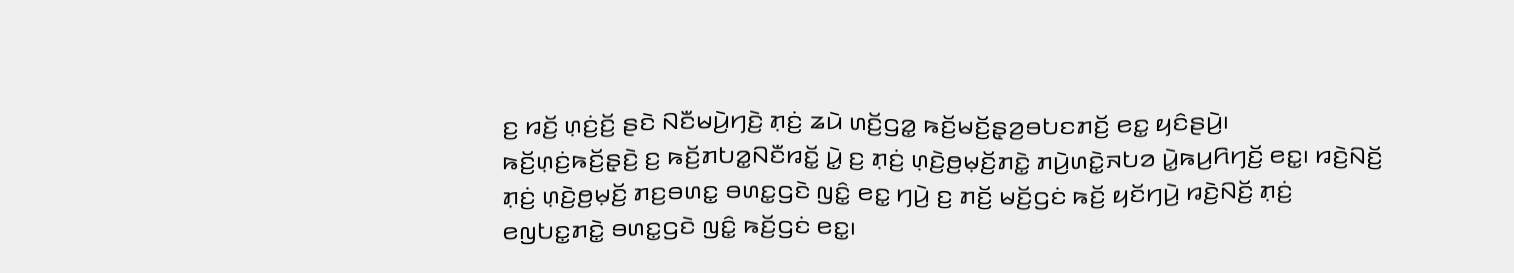ꤢ꤬ ꤙꤢꤩ꤬ ꤛ꤫ꤢꤦ꤬ꤢꤩ꤬ ꤔꤢꤧ ꤡꤢꤪꤗꤣꤧ꤬ꤚꤢꤧ꤬ ꤊ꤫ꤢꤦ꤬ ꤘꤣꤧ ꤛꤢꤩ꤬ꤞꤤ꤭ ꤒꤢꤩ꤬ꤗꤢꤩ꤬ꤔ꤫ꤤ꤬ꤋꤝꤢꤊꤢꤩ꤬ ꤕꤢ꤭ ꤟꤢꤨꤔꤣꤧ꤬꤯
ꤒꤢꤩ꤬ꤛ꤫ꤢꤦ꤬ꤒꤢꤩ꤬ꤔ꤫ꤢꤧ꤬ ꤢ꤬ ꤒꤢꤩ꤬ꤊꤝꤤ꤭ꤡꤢꤪꤙꤢꤩ꤭ ꤣꤧ꤭ ꤢ꤬ ꤊ꤫ꤢꤦ꤬ ꤛ꤫ꤢꤧ꤬ꤥ꤬ꤗ꤫ꤢꤩ꤬ꤊꤢꤧ꤭ ꤊꤣꤧ꤬ꤛꤢꤧ꤭ꤏꤝꤤ ꤣꤧ꤭ꤒꤣ꤬ꤖꤚꤢꤩ꤬ ꤕꤢ꤭꤯ ꤙꤢꤧ꤬ꤡꤢꤩ꤬ ꤊ꤫ꤢꤦ꤬ ꤛ꤫ꤢꤧ꤬ꤥ꤬ꤗ꤫ꤢꤩ꤬ ꤊꤢ꤬ꤋꤛꤢ꤭ ꤋꤛꤢ꤭ꤞꤢꤧ ꤜꤢꤨ꤭ ꤕꤢ꤭ ꤚꤣꤧ꤬ ꤢ꤬ ꤊꤢꤩ꤬ ꤗꤢꤩ꤬ꤞꤢꤦ ꤒꤢꤩ꤬ ꤟꤢꤩꤚꤣꤧ꤬ ꤙꤢꤧ꤬ꤡꤢꤩ꤬ ꤊ꤫ꤢꤦ꤬ ꤕꤜꤝꤢ꤭ꤊꤢꤧ꤭ ꤋꤛꤢ꤭ꤞꤢꤧ ꤜꤢꤨ꤭ ꤒꤢꤩ꤬ꤞꤢꤦ ꤕꤢ꤭꤯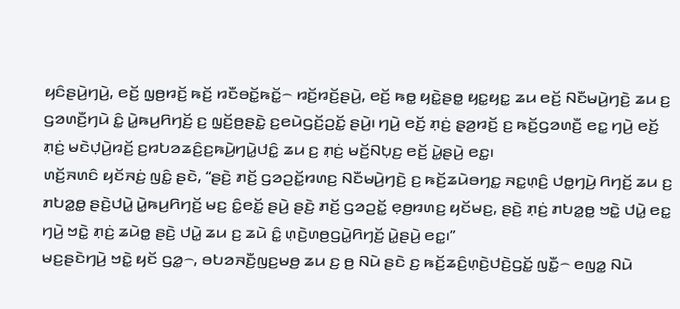ꤟꤢꤨꤔꤣꤧ꤬ꤚꤣꤧ꤬, ꤕꤢꤩ꤬ ꤜ꤫ꤥ꤬ꤙꤢꤩ꤬ ꤒꤢꤩ꤬ ꤙꤢꤪꤋꤢꤩ꤭ꤒꤢꤩ꤭꤮ ꤙꤢꤩ꤬ꤙꤢꤩ꤬ꤔꤣꤧ꤬, ꤕꤢꤩ꤬ ꤒꤥ꤭ ꤟꤢꤧ꤭ꤔꤥ꤭ ꤟꤢ꤭ꤟꤢ꤭ ꤘꤣ ꤕꤢꤩ꤬ ꤡꤢꤪꤗꤣꤧ꤬ꤚꤢꤧ꤬ ꤘꤣ ꤢ꤬ ꤞꤤꤛꤢꤪ꤬ꤚꤣꤧ ꤢꤨ꤭ ꤣꤧ꤭ꤒꤣ꤬ꤖꤚꤢꤩ꤬ ꤢ꤬ ꤜ꤫ꤢꤩ꤬ꤥ꤬ꤔꤢꤧ꤭ ꤢ꤬ꤕꤣꤧꤞꤢꤩ꤬ꤑꤢꤩ꤭ ꤔꤣꤧ꤬꤯ ꤚꤣꤧ꤬ ꤕꤢꤩ꤬ ꤊ꤫ꤢꤦ꤬ ꤔ꤫ꤤ꤬ꤙꤢꤩ꤬ ꤢ꤬ ꤒꤢꤩ꤬ꤞꤤꤛꤢꤪ꤬ ꤕꤢ꤭ ꤚꤣꤧ꤬ ꤕꤢꤩ꤬ ꤊ꤫ꤢꤦ꤬ ꤗꤢꤧꤓ꤫ꤣꤧ꤬ꤙꤢꤩ꤬ ꤢ꤬ꤙꤝꤤꤘꤢꤨ꤬ꤢ꤬ꤒꤣꤧ꤬ꤚꤣꤧ꤭ꤓꤢꤨ꤭ ꤘꤣ ꤢ꤬ ꤊ꤫ꤢꤦ꤬ ꤗꤢꤩ꤬ꤡꤝ꤫ꤢ꤬ ꤕꤢꤩ꤬ ꤣꤧ꤭ꤔꤣꤧ꤬ ꤕꤢ꤭꤯
ꤛꤢꤩ꤬ꤏꤛꤢꤨ ꤟꤢꤩꤏꤢꤦ꤬ ꤜꤢꤨ꤭ ꤔꤢꤧ, “ꤔꤢꤧ꤬ ꤊꤢꤩ꤬ ꤞꤤꤑꤢꤩ꤭ꤙꤛꤢ꤬ ꤡꤢꤪꤗꤣꤧ꤬ꤚꤢꤧ꤬ ꤢ꤬ ꤒꤢꤩ꤬ꤘꤣꤧꤋꤚꤢ꤭ ꤏꤢ꤭ꤛ꤫ꤢꤨ꤬ ꤓꤥ꤭ꤚꤣꤧ꤬ ꤖꤚꤢꤩ꤬ ꤘꤣ ꤢ꤬ ꤊꤝꤤ꤭ꤥ꤭ ꤔꤢꤧ꤬ꤓꤣꤧ꤭ ꤣꤧ꤭ꤒꤣ꤬ꤖꤚꤢꤩ꤬ ꤗꤢ꤬ ꤢꤨ꤭ꤕꤢꤩ꤭ ꤔꤣꤧ꤬ ꤔꤢꤧ꤬ ꤊꤢꤩ꤬ ꤞꤤꤑꤢꤩ꤭ ꤕ꤫ꤥ꤬ꤙꤛꤢ꤬ ꤟꤢꤩꤗꤢ꤬, ꤔꤢꤧ꤬ ꤊ꤫ꤢꤦ꤬ ꤊꤝꤤ꤭ꤥ꤭ ꤠꤢꤧ꤭ ꤓꤣꤧ꤭ ꤕꤢ꤭ ꤚꤣꤧ꤬ ꤠꤢꤧ꤭ ꤊ꤫ꤢꤦ꤬ ꤘꤣꤧꤥ꤭ ꤔꤢꤧ꤬ ꤓꤣꤧ꤭ ꤘꤣ ꤢ꤬ ꤘꤣꤧ ꤢꤨ꤭ ꤛ꤫ꤢꤧ꤬ꤛꤥ꤬ꤞꤣꤧ꤭ꤖꤚꤢꤩ꤬ ꤣꤧ꤭ꤔꤣꤧ꤬ ꤕꤢ꤭꤯”
ꤗꤢ꤬ꤔꤢꤧꤚꤣꤧ꤬ ꤠꤢꤧ꤭ ꤟꤢꤩ ꤞꤤ꤭꤮, ꤋꤝꤤꤏꤢꤪ꤬ꤜꤢ꤬ꤗꤥ꤬ ꤘꤣ ꤢ꤬ ꤥ꤬ ꤡꤣꤧ ꤔꤢꤧ ꤢ꤬ ꤒꤢꤩ꤬ꤘꤢꤨ꤬ꤛ꤫ꤢꤧ꤬ꤓꤢꤧ꤬ꤞꤢꤩ꤭ ꤜꤢꤪ꤭꤮ ꤕꤜꤤ꤭ ꤡꤣꤧ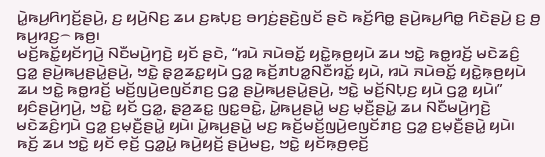ꤣꤧ꤭ꤒꤣ꤬ꤖꤚꤢꤩ꤬ꤔꤣꤧ꤬, ꤢ꤬ ꤟꤣꤧ꤬ꤡꤢ꤬ ꤘꤣ ꤢ꤬ꤒꤝ꤫ꤢ꤬ ꤋꤚꤢꤦ꤬ꤔꤢꤧ꤬ꤜꤢꤩ ꤔꤢꤧ ꤒꤢꤩ꤬ꤖꤥ꤭ ꤔꤣꤧ꤬ꤒꤣ꤬ꤖꤥ꤭ ꤖꤢꤧꤔꤣꤧ꤬ ꤢ꤬ ꤥ꤬ ꤒꤣ꤬ꤙꤢ꤬꤮ ꤒꤥ꤬꤯
ꤗꤢꤩ꤬ꤒꤢꤩ꤭ꤟꤢꤩꤚꤣꤧ꤬ ꤡꤢꤪꤗꤣꤧ꤬ꤚꤢꤧ꤬ ꤟꤢꤩ ꤔꤢꤧ, “ꤙꤣꤧ ꤏꤣꤧꤋꤢꤩ꤭ ꤟꤢꤧ꤭ꤒ꤫ꤥ꤬ꤟꤣꤧ ꤘꤣ ꤠꤢꤧ꤭ ꤒꤥ꤭ꤙꤢꤩ꤬ ꤗꤢꤧꤘꤢꤨ꤬ ꤞꤤ꤭ ꤔꤣꤧ꤬ꤒꤣ꤬ꤔꤣꤧ꤭ꤔꤣꤧ꤬, ꤠꤢꤧ꤭ ꤔ꤫ꤤ꤬ꤘꤢ꤭ꤟꤣꤧ ꤞꤤ꤭ ꤒꤢꤩ꤬ꤊꤝꤤ꤭ꤡꤢꤪꤙꤢꤩ꤭ ꤟꤣꤧ, ꤙꤣꤧ ꤏꤣꤧꤋꤢꤩ꤭ ꤟꤢꤧ꤭ꤒ꤫ꤥ꤬ꤟꤣꤧ ꤘꤣ ꤠꤢꤧ꤭ ꤒꤥ꤭ꤙꤢꤩ꤬ ꤗꤢꤩ꤬ꤜꤣꤧ꤬ꤕꤜꤢꤩꤊꤢ꤬ ꤞꤤ꤭ ꤔꤣꤧ꤬ꤒꤣ꤬ꤔꤣꤧ꤭ꤔꤣꤧ꤬, ꤠꤢꤧ꤭ ꤗꤢꤩ꤬ꤡꤝ꤫ꤢ꤬ ꤟꤣꤧ ꤞꤤ꤭ ꤟꤣꤧ꤯” ꤟꤢꤨꤔꤣꤧ꤬ꤚꤣꤧ꤬, ꤠꤢꤧ꤭ ꤟꤢꤩ ꤞꤤ꤭, ꤔ꤫ꤤ꤬ꤘꤢ꤭ ꤜꤢ꤭ꤋꤢꤧ꤭, ꤣꤧ꤭ꤒꤣ꤬ꤔꤣꤧ꤭ ꤗꤢ꤬ ꤗ꤫ꤢꤪ꤬ꤔꤣꤧ꤭ ꤘꤣ ꤡꤢꤪꤗꤣꤧ꤬ꤚꤢꤧ꤬ ꤗꤢꤧꤘꤢꤨ꤬ꤚꤣꤧ ꤞꤤ꤭ ꤢ꤬ꤗ꤫ꤢꤪ꤬ꤔꤣꤧ꤭ ꤟꤣꤧ꤯ ꤣꤧ꤭ꤒꤣ꤬ꤔꤣꤧ꤭ ꤗꤢ꤬ ꤒꤢꤩ꤬ꤗꤢꤩ꤬ꤜꤣꤧ꤬ꤕꤜꤢꤩꤊꤢ꤬ ꤞꤤ꤭ ꤢ꤬ꤗ꤫ꤢꤪ꤬ꤔꤣꤧ꤭ ꤟꤣꤧ꤯
ꤒꤢꤩ꤬ ꤘꤣ ꤠꤢꤧ꤭ ꤟꤢꤩ ꤕ꤫ꤢꤩ꤬ ꤞꤤ꤭ꤣꤧ꤭ ꤒꤣꤧ꤬ꤟꤢꤩ꤬ ꤔꤣꤧ꤬ꤗꤢ꤬, ꤠꤢꤧ꤭ ꤟꤢꤩꤒ꤫ꤥ꤬ꤕ꤫ꤢꤩ꤬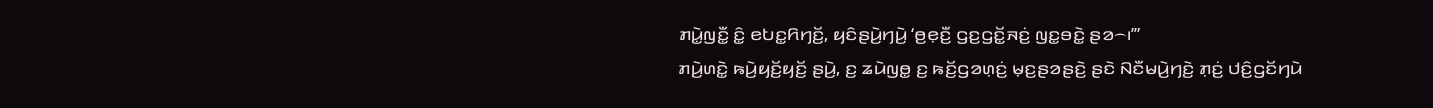ꤊꤣꤧ꤭ꤜꤢꤪ꤭ ꤢꤨ꤭ ꤕꤝꤢ꤭ꤖꤚꤢꤩ꤬, ꤟꤢꤨꤔꤣꤧ꤬ꤚꤣꤧ꤬ ‘ꤥ꤬ꤕ꤫ꤢꤪ꤬ ꤞꤢ꤬ꤞꤢꤩ꤭ꤏꤢꤦ꤬ ꤜꤢ꤭ꤋꤢꤧ꤭ ꤔꤤ꤮꤯’”
ꤊꤣꤧ꤬ꤛꤢꤧ꤭ ꤒꤣꤧ꤬ꤟꤢꤩ꤬ꤟꤢꤩ꤬ ꤔꤣꤧ꤬, ꤢ꤬ ꤘꤣꤧꤜꤥ꤭ ꤢ꤬ ꤒꤢꤩ꤬ꤞꤤꤛ꤫ꤢꤦ꤬ ꤗ꤫ꤢ꤬ꤔꤤꤔꤢꤧ꤬ ꤔꤢꤧ ꤡꤢꤪꤗꤣꤧ꤬ꤚꤢꤧ꤬ ꤊ꤫ꤢꤦ꤬ ꤓꤢꤨ꤬ꤞꤢꤩꤚꤣꤧ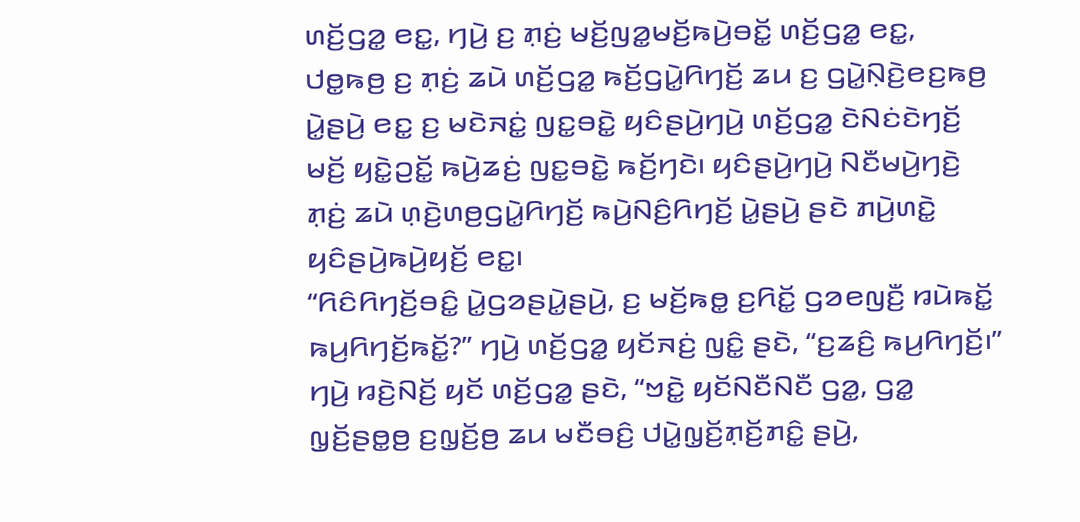ꤛꤢꤩ꤬ꤞꤤ꤭ ꤕꤢ꤭, ꤚꤣꤧ꤬ ꤢ꤬ ꤊ꤫ꤢꤦ꤬ ꤗꤢꤩ꤬ꤜꤤ꤭ꤗꤢꤩ꤬ꤒꤣꤧ꤬ꤋꤢꤩ꤭ ꤛꤢꤩ꤬ꤞꤤ꤭ ꤕꤢ꤭, ꤓꤥ꤭ꤒꤥ꤬ ꤢ꤬ ꤊ꤫ꤢꤦ꤬ ꤘꤣꤧ ꤛꤢꤩ꤬ꤞꤤ꤭ ꤒꤢꤩ꤬ꤞꤣꤧ꤭ꤖꤚꤢꤩ꤬ ꤘꤣ ꤢ꤬ ꤞꤣꤧ꤭ꤡ꤫ꤢꤧ꤬ꤕꤢ꤬ꤒꤥ꤬ ꤣꤧ꤭ꤔꤣꤧ꤬ ꤕꤢ꤭ ꤢ꤬ ꤗꤢꤧꤏꤢꤦ꤭ ꤜꤢ꤭ꤋꤢꤧ꤭ ꤟꤢꤨꤔꤣꤧ꤬ꤚꤣꤧ꤬ ꤛꤢꤩ꤬ꤞꤤ꤭ ꤢꤧꤡꤢꤦꤢꤧꤚꤢꤩ꤬ ꤗꤢꤩ꤬ ꤟꤢꤧ꤭ꤑꤢꤩ꤭ ꤒꤣꤧ꤬ꤘꤢꤦ꤬ ꤜꤢ꤭ꤋꤢꤧ꤭ ꤒꤢꤩ꤬ꤚꤢꤧ꤯ ꤟꤢꤨꤔꤣꤧ꤬ꤚꤣꤧ꤬ ꤡꤢꤪꤗꤣꤧ꤬ꤚꤢꤧ꤬ ꤊ꤫ꤢꤦ꤬ ꤘꤣꤧ ꤛ꤫ꤢꤧ꤬ꤛꤥ꤬ꤞꤣꤧ꤭ꤖꤚꤢꤩ꤬ ꤒꤣꤧ꤬ꤡꤢꤨ꤬ꤖꤚꤢꤩ꤬ ꤣꤧ꤭ꤔꤣꤧ꤬ ꤔꤢꤧ ꤊꤣꤧ꤬ꤛꤢꤧ꤭ ꤟꤢꤨꤔꤣꤧ꤬ꤒꤣꤧ꤬ꤟꤢꤩ꤬ ꤕꤢ꤭꤯
“ꤖꤢꤨꤖꤚꤢꤩ꤬ꤋꤢꤨ꤭ ꤣꤧ꤭ꤞꤤꤔꤣꤧ꤭ꤔꤣꤧ꤬, ꤢ꤬ ꤗꤢꤩ꤬ꤒꤥ꤭ ꤢ꤬ꤖꤢꤩ꤭ ꤞꤤꤕꤜꤢꤪ꤬ ꤙꤣꤧꤒꤢꤩ꤭ ꤒꤣ꤬ꤖꤚꤢꤩ꤬ꤒꤢꤩ꤭?” ꤚꤣꤧ꤬ ꤛꤢꤩ꤬ꤞꤤ꤭ ꤟꤢꤩꤏꤢꤦ꤬ ꤜꤢꤨ꤭ ꤔꤢꤧ, “ꤢ꤬ꤘꤢꤨ꤬ ꤒꤣ꤬ꤖꤚꤢꤩ꤬꤯” ꤚꤣꤧ꤬ ꤙꤢꤧ꤬ꤡꤢꤩ꤬ ꤟꤢꤩ ꤛꤢꤩ꤬ꤞꤤ꤭ ꤔꤢꤧ, “ꤠꤢꤧ꤭ ꤟꤢꤩꤡꤢꤪꤡꤢꤪ ꤞꤤ꤭, ꤞꤤ꤭ ꤜ꤫ꤢꤩ꤬ꤔꤥ꤭ꤥ꤬ ꤢ꤬ꤜ꤫ꤢꤩ꤬ꤥ꤬ ꤘꤣ ꤗꤢꤪꤋꤢꤨ꤬ ꤓꤣꤧ꤭ꤜ꤫ꤢꤩ꤬ꤊ꤫ꤢꤩ꤬ꤊꤢꤨ꤭ ꤔꤣꤧ꤬,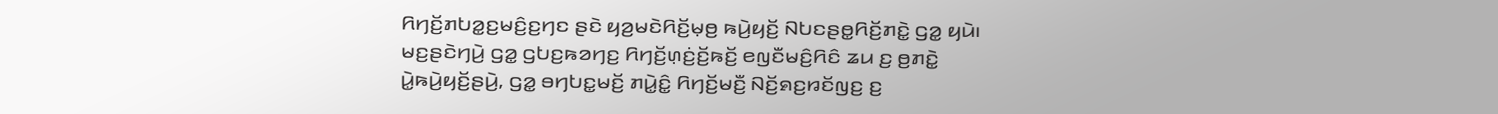ꤖꤚꤢꤩ꤬ꤊꤝꤤ꤭ꤢ꤬ꤗꤢꤨ꤬ꤢ꤬ꤚꤢ ꤔꤢꤧ ꤟꤤ꤬ꤗꤢꤧꤖꤢꤩ꤬ꤗ꤫ꤥ꤬ ꤒꤣꤧ꤬ꤟꤢꤩ꤬ ꤡꤝꤢꤔꤥ꤭ꤖꤢꤩ꤬ꤊꤢꤧ꤭ ꤞꤤ꤭ ꤟꤣꤧ꤯
ꤗꤢ꤬ꤔꤢꤧꤚꤣꤧ꤬ ꤞꤤ꤭ ꤞꤝꤢ꤬ꤒꤤꤚꤢ꤬ ꤖꤚꤢꤩ꤬ꤛ꤫ꤢꤦ꤬ꤢꤩ꤬ꤒꤢꤩ꤬ ꤕꤜꤢꤪꤗꤢꤨ꤬ꤖꤢꤨ ꤘꤣ ꤢ꤬ ꤥ꤬ꤊꤢꤧ꤭ ꤣꤧ꤭ꤒꤣꤧ꤬ꤟꤢꤩ꤬ꤔꤣꤧ꤬, ꤞꤤ꤭ ꤋꤚꤝꤢ꤭ꤗꤢꤩ꤬ ꤊꤣꤧ꤭ꤢꤨ꤭ ꤖꤚꤢꤩ꤬ꤗꤢꤪ꤬ ꤡꤢꤩ꤬ꤎꤢ꤬ꤙꤢꤩꤜꤢ꤬ ꤢ꤬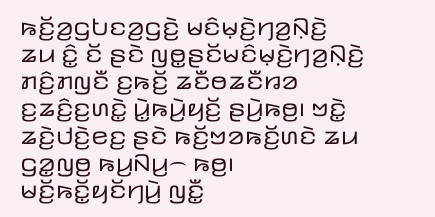ꤒꤢꤩ꤬ꤤ꤬ꤞꤝꤢꤤ꤬ꤞꤢꤧ꤬ ꤗꤢꤨꤗ꤫ꤢꤧ꤬ꤚꤤ꤬ꤡ꤫ꤢꤧ꤬ ꤘꤣ ꤢꤨ꤭ ꤢꤩ ꤔꤢꤧ ꤜꤥ꤭ꤔꤢꤩꤗꤢꤨꤗ꤫ꤢꤧ꤬ꤚꤤ꤬ꤡ꤫ꤢꤧ꤬ ꤊꤢꤨ꤬ꤊꤜꤢꤪ ꤢ꤬ꤒꤢꤩ꤬ ꤘꤢꤪꤥꤘꤢꤪꤙꤤ ꤢ꤬ꤘꤢꤨ꤬ꤢ꤬ꤛꤢꤧ꤭ ꤣꤧ꤭ꤒꤣꤧ꤬ꤟꤢꤩ꤬ ꤔꤣꤧ꤬ꤒꤥ꤬꤯ ꤠꤢꤧ꤭ ꤘꤢꤧ꤬ꤓꤢꤧ꤬ꤕꤢ꤬ ꤔꤢꤧ ꤒꤢꤩ꤬ꤠꤤꤒꤢꤩ꤬ꤛꤢꤧ ꤘꤣ ꤞꤤ꤭ꤜꤥ꤬ ꤒꤣ꤬ꤡꤣ꤬꤮ ꤒꤥ꤬꤯
ꤗꤢꤩ꤬ꤒꤢꤩ꤭ꤟꤢꤩꤚꤣꤧ꤬ ꤜꤢꤪ꤭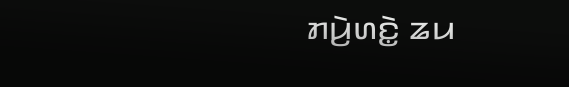ꤊꤣꤧ꤬ꤛꤢꤧ꤭ ꤘꤣ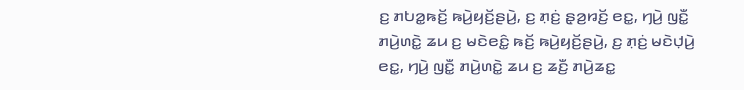ꤢ꤬ ꤊꤝꤤ꤭ꤒꤢꤩ꤬ ꤒꤣꤧ꤬ꤟꤢꤩ꤬ꤔꤣꤧ꤬, ꤢ꤬ ꤊ꤫ꤢꤦ꤬ ꤔ꤫ꤤ꤬ꤙꤢꤩ꤬ ꤕꤢ꤭, ꤚꤣꤧ꤬ ꤜꤢꤪ꤭ ꤊꤣꤧ꤬ꤛꤢꤧ꤭ ꤘꤣ ꤢ꤬ ꤗꤢꤧꤕꤢꤨ꤭ ꤒꤢꤩ꤬ ꤒꤣꤧ꤬ꤟꤢꤩ꤬ꤔꤣꤧ꤬, ꤢ꤬ ꤊ꤫ꤢꤦ꤬ ꤗꤢꤧꤓ꤫ꤣꤧ꤬ ꤕꤢ꤭, ꤚꤣꤧ꤬ ꤜꤢꤪ꤭ ꤊꤣꤧ꤬ꤛꤢꤧ꤭ ꤘꤣ ꤢ꤬ ꤘꤢꤪ꤬ ꤊꤣꤧ꤬ꤘꤢ꤭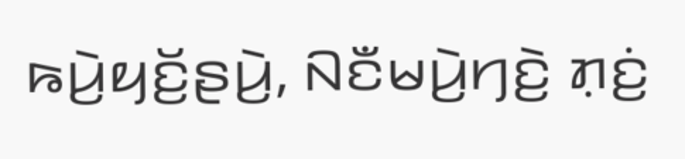ꤒꤣꤧ꤬ꤟꤢꤩ꤬ꤔꤣꤧ꤬, ꤡꤢꤪꤗꤣꤧ꤬ꤚꤢꤧ꤬ ꤊ꤫ꤢꤦ꤬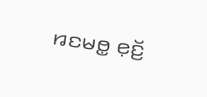ꤙꤢꤗꤥ꤭ ꤕ꤫ꤢꤩ꤬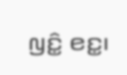ꤜꤢꤨ꤭ ꤕꤢ꤭꤯